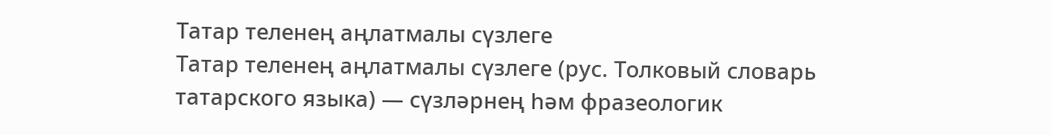Татар теленең аңлатмалы сүзлеге
Татар теленең аңлатмалы сүзлеге (рус. Толковый словарь татарского языка) — сүзләрнең һәм фразеологик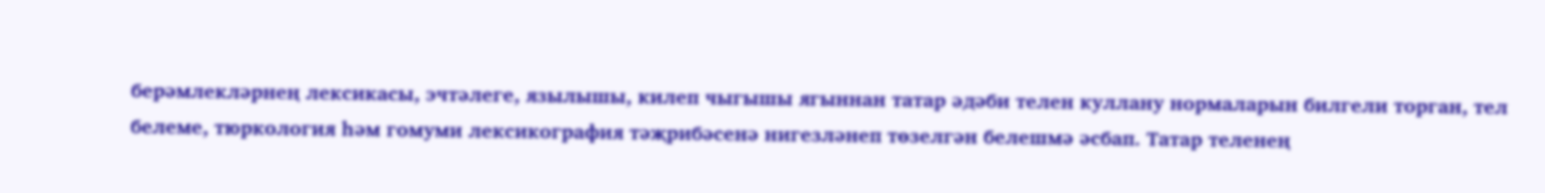берәмлекләрнең лексикасы, эчтәлеге, язылышы, килеп чыгышы ягыннан татар әдәби телен куллану нормаларын билгели торган, тел белеме, тюркология һәм гомуми лексикография тәҗрибәсенә нигезләнеп төзелгән белешмә әсбап. Татар теленең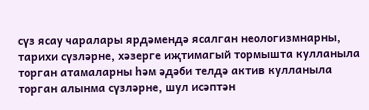сүз ясау чаралары ярдәмендә ясалган неологизмнарны, тарихи сүзләрне, хәзерге иҗтимагый тормышта кулланыла торган атамаларны һәм әдәби телдә актив кулланыла торган алынма сүзләрне, шул исәптән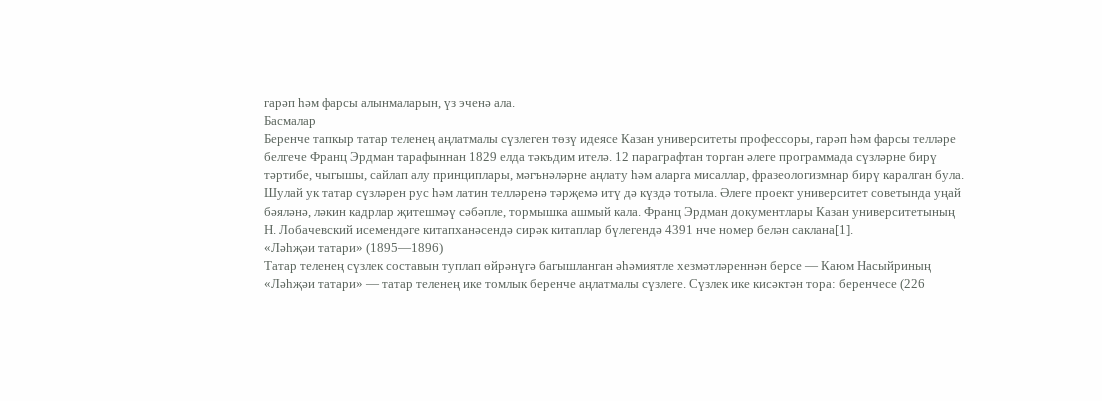гарәп һәм фарсы алынмаларын, үз эченә ала.
Басмалар
Беренче тапкыр татар теленең аңлатмалы сүзлеген төзү идеясе Казан университеты профессоры, гарәп һәм фарсы телләре белгече Франц Эрдман тарафыннан 1829 елда тәкъдим ителә. 12 параграфтан торган әлеге программада сүзләрне бирү тәртибе, чыгышы, сайлап алу принциплары, мәгънәләрне аңлату һәм аларга мисаллар, фразеологизмнар бирү каралган була. Шулай ук татар сүзләрен рус һәм латин телләренә тәрҗемә итү дә күздә тотыла. Әлеге проект университет советында уңай бәяләнә, ләкин кадрлар җитешмәү сәбәпле, тормышка ашмый кала. Франц Эрдман документлары Казан университетының Н. Лобачевский исемендәге китапханәсендә сирәк китаплар бүлегендә 4391 нче номер белән саклана[1].
«Ләһҗәи татари» (1895—1896)
Татар теленең сүзлек составын туплап өйрәнүгә багышланган әһәмиятле хезмәтләреннән берсе — Каюм Насыйриның «Ләһҗәи татари» — татар теленең ике томлык беренче аңлатмалы сүзлеге. Сүзлек ике кисәктән тора: беренчесе (226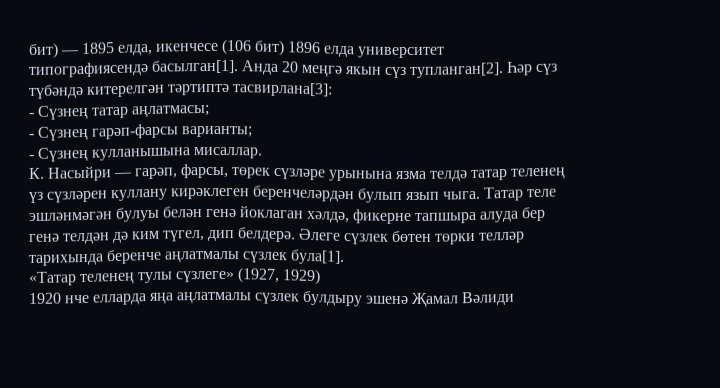бит) — 1895 елда, икенчесе (106 бит) 1896 елда университет типографиясендә басылган[1]. Анда 20 меңгә якын сүз тупланган[2]. Һәр сүз түбәндә китерелгән тәртиптә тасвирлана[3]:
- Сүзнең татар аңлатмасы;
- Сүзнең гарәп-фарсы варианты;
- Сүзнең кулланышына мисаллар.
К. Насыйри — гарәп, фарсы, төрек сүзләре урынына язма телдә татар теленең үз сүзләрен куллану кирәклеген беренчеләрдән булып язып чыга. Татар теле эшләнмәгән булуы белән генә йоклаган хәлдә, фикерне тапшыра алуда бер генә телдән дә ким түгел, дип белдерә. Әлеге сүзлек бөтен төрки телләр тарихында беренче аңлатмалы сүзлек була[1].
«Татар теленең тулы сүзлеге» (1927, 1929)
1920 нче елларда яңа аңлатмалы сүзлек булдыру эшенә Җамал Вәлиди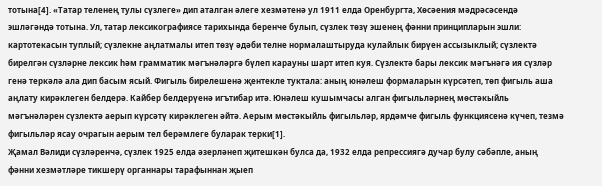тотына[4]. «Татар теленең тулы сүзлеге» дип аталган әлеге хезмәтенә ул 1911 елда Оренбургта, Хөсәения мәдрәсәсендә эшләгәндә тотына. Ул, татар лексикографиясе тарихында беренче булып, сүзлек төзү эшенең фәнни принципларын эшли: картотекасын туплый; сүзлекне аңлатмалы итеп төзү әдәби телне нормалаштыруда кулайлык бирүен ассызыклый; сүзлектә бирелгән сүзләрне лексик һәм грамматик мәгънәләргә бүлеп карауны шарт итеп куя. Сүзлектә бары лексик мәгънәгә ия сүзләр генә теркәлә ала дип басым ясый. Фигыль бирелешенә җентекле туктала: аның юнәлеш формаларын күрсәтеп, төп фигыль аша аңлату кирәклеген белдерә. Кайбер белдерүенә игътибар итә. Юнәлеш кушымчасы алган фигыльләрнең мөстәкыйль мәгънәләрен сүзлектә аерып күрсәтү кирәклеген әйтә. Аерым мөстәкыйль фигыльләр, ярдәмче фигыль функциясенә күчеп, тезмә фигыльләр ясау очрагын аерым тел берәмлеге буларак терки[1].
Җамал Вәлиди сүзләренчә, сүзлек 1925 елда әзерләнеп җитешкән булса да, 1932 елда репрессиягә дучар булу сәбәпле, аның фәнни хезмәтләре тикшерү органнары тарафыннан җыеп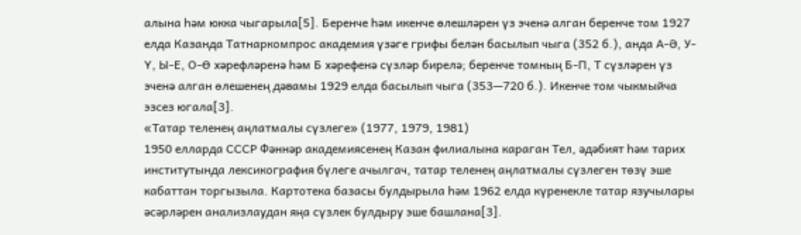алына һәм юкка чыгарыла[5]. Беренче һәм икенче өлешләрен үз эченә алган беренче том 1927 елда Казанда Татнаркомпрос академия үзәге грифы белән басылып чыга (352 б.), анда А-Ә, У-Ү, Ы-Е, О-Ө хәрефләренә һәм Б хәрефенә сүзләр бирелә; беренче томның Б-П, Т сүзләрен үз эченә алган өлешенең дәвамы 1929 елда басылып чыга (353—720 б.). Икенче том чыкмыйча эзсез югала[3].
«Татар теленең аңлатмалы сүзлеге» (1977, 1979, 1981)
1950 елларда СССР Фәннәр академиясенең Казан филиалына караган Тел, әдәбият һәм тарих институтында лексикография бүлеге ачылгач, татар теленең аңлатмалы сүзлеген төзү эше кабаттан торгызыла. Картотека базасы булдырыла һәм 1962 елда күренекле татар язучылары әсәрләрен анализлаудан яңа сүзлек булдыру эше башлана[3].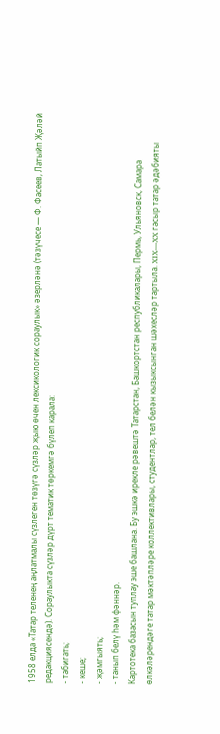1958 елда «Татар теленең аңлатмалы сүзлеген төзүгә сүзләр җыю өчен лексикологик сораулык» әзерләнә (тәзүчесе — Ф. Фасеев, Латыйп Җәләй редакциясендә). Сораулыкта сүзләр дүрт тематик төркемгә бүлеп карала:
- табигать;
- кеше;
- җәмгыять;
- танып белү һәм фәннәр.
Картотека базасын туплау эше башлана. Бу эшкә ирекле рәвештә Татарстан, Башкортстан республикалары, Пермь, Ульяновск, Самара өлкәләрендәге татар мәктәпләре коллективлары, студентлар, тел белән кызыксынган шәхесләр тартыла. XIX—XX гасыр татар әдәбияты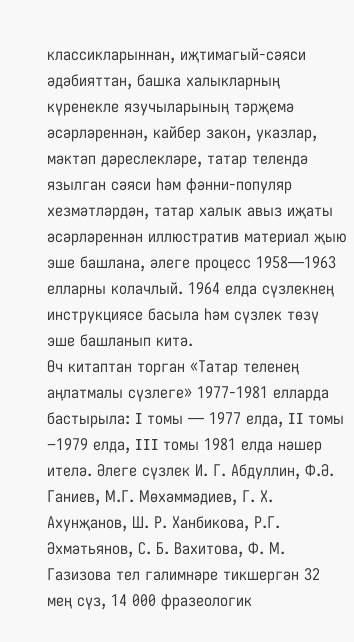классикларыннан, иҗтимагый-сәяси әдәбияттан, башка халыкларның күренекле язучыларының тәрҗемә әсәрләреннән, кайбер закон, указлар, мәктәп дәреслекләре, татар телендә язылган сәяси һәм фәнни-популяр хезмәтләрдән, татар халык авыз иҗаты әсәрләреннән иллюстратив материал җыю эше башлана, әлеге процесс 1958—1963 елларны колачлый. 1964 елда сүзлекнең инструкциясе басыла һәм сүзлек төзү эше башланып китә.
Өч китаптан торган «Татар теленең аңлатмалы сүзлеге» 1977-1981 елларда бастырыла: I томы — 1977 елда, II томы −1979 елда, III томы 1981 елда нәшер ителә. Әлеге сүзлек И. Г. Абдуллин, Ф.Ә. Ганиев, М.Г. Мөхәммәдиев, Г. Х. Ахунҗанов, Ш. Р. Ханбикова, Р.Г. Әхмәтьянов, С. Б. Вахитова, Ф. М. Газизова тел галимнәре тикшергән 32 мең сүз, 14 000 фразеологик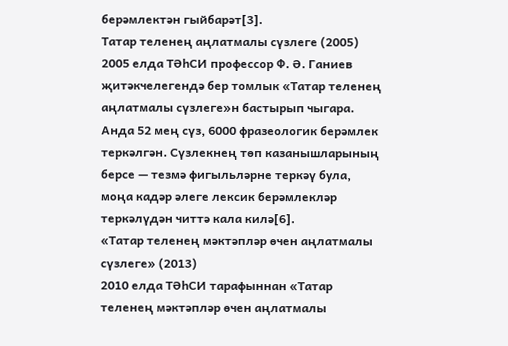берәмлектән гыйбарәт[3].
Татар теленең аңлатмалы сүзлеге (2005)
2005 елда ТӘһСИ профессор Ф. Ә. Ганиев җитәкчелегендә бер томлык «Татар теленең аңлатмалы сүзлеге»н бастырып чыгара. Анда 52 мең сүз, 6000 фразеологик берәмлек теркәлгән. Сүзлекнең төп казанышларының берсе — тезмә фигыльләрне теркәү була, моңа кадәр әлеге лексик берәмлекләр теркәлүдән читтә кала килә[6].
«Татар теленең мәктәпләр өчен аңлатмалы сүзлеге» (2013)
2010 елда ТӘһСИ тарафыннан «Татар теленең мәктәпләр өчен аңлатмалы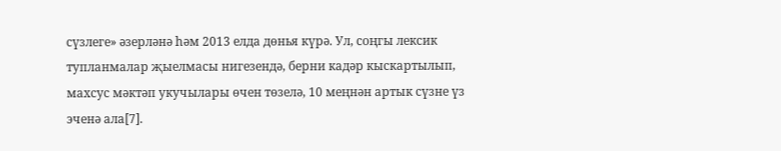сүзлеге» әзерләнә һәм 2013 елда дөнья күрә. Ул, соңгы лексик тупланмалар җыелмасы нигезендә, берни кадәр кыскартылып, махсус мәктәп укучылары өчен төзелә, 10 меңнән артык сүзне үз эченә ала[7].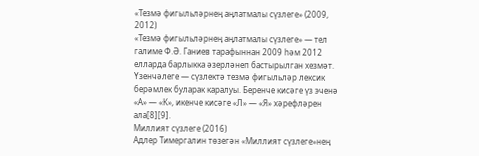«Тезмә фигыльләрнең аңлатмалы сүзлеге» (2009, 2012)
«Тезмә фигыльләрнең аңлатмалы сүзлеге» — тел галиме Ф.Ә. Ганиев тарафыннан 2009 һәм 2012 елларда барлыкка әзерләнеп бастырылган хезмәт. Үзенчәлеге — сүзлектә тезмә фигыльләр лексик берәмлек буларак каралуы. Беренче кисәге үз эченә «А» — «К», икенче кисәге «Л» — «Я» хәрефләрен ала[8][9].
Миллият сүзлеге (2016)
Адлер Тимергалин төзегән «Миллият сүзлеге»нең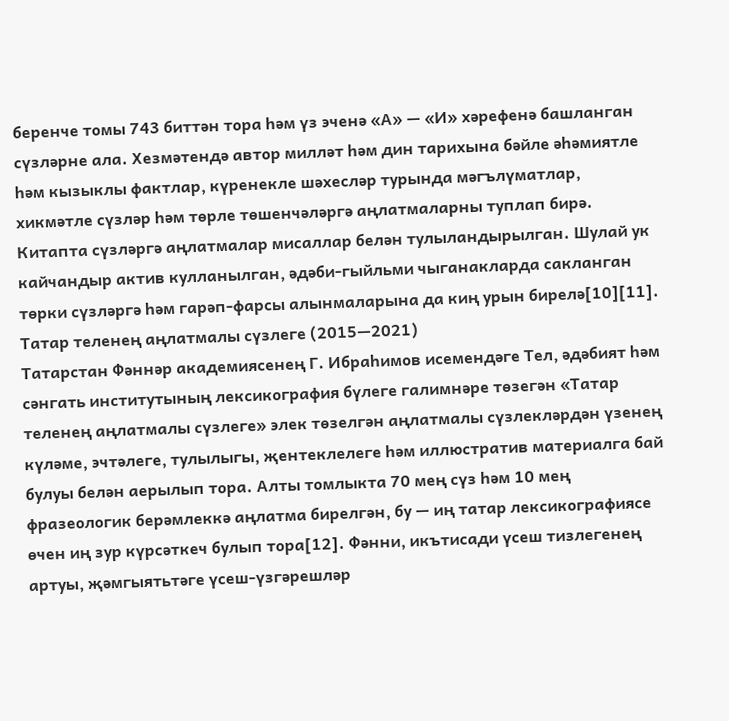беренче томы 743 биттән тора һәм үз эченә «А» — «И» хәрефенә башланган сүзләрне ала. Хезмәтендә автор миллəт һəм дин тарихына бәйле əһəмиятле һəм кызыклы фактлар, күренекле шəхеслəр турында мəгълүматлар, хикмəтле сүзлəр һəм төрле төшенчəлəргə аңлатмаларны туплап бирә. Китапта сүзләргә аңлатмалар мисаллар белəн тулыландырылган. Шулай ук кайчандыр актив кулланылган, əдəби-гыйльми чыганакларда сакланган төрки сүзлəргə һəм гарәп-фарсы алынмаларына да киң урын бирелә[10][11].
Татар теленең аңлатмалы сүзлеге (2015—2021)
Татарстан Фәннәр академиясенең Г. Ибраһимов исемендәге Тел, әдәбият һәм сәнгать институтының лексикография бүлеге галимнәре төзегән «Татар теленең аңлатмалы сүзлеге» элек төзелгән аңлатмалы сүзлекләрдән үзенең күләме, эчтәлеге, тулылыгы, җентеклелеге һәм иллюстратив материалга бай булуы белән аерылып тора. Алты томлыкта 70 мең сүз һәм 10 мең фразеологик берәмлеккә аңлатма бирелгән, бу — иң татар лексикографиясе өчен иң зур күрсәткеч булып тора[12]. Фәнни, икътисади үсеш тизлегенең артуы, җәмгыятьтәге үсеш-үзгәрешләр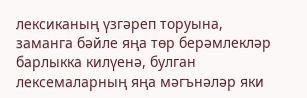лексиканың үзгәреп торуына, заманга бәйле яңа төр берәмлекләр барлыкка килүенә, булган лексемаларның яңа мәгънәләр яки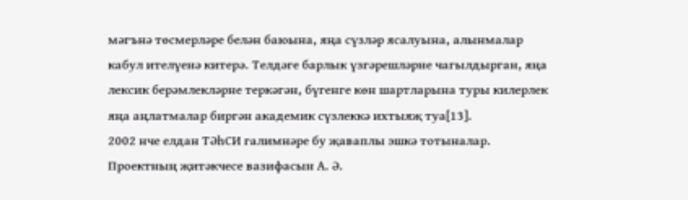мәгънә төсмерләре белән баюына, яңа сүзләр ясалуына, алынмалар кабул ителүенә китерә. Телдәге барлык үзгәрешләрне чагылдырган, яңа лексик берәмлекләрне теркәгән, бүгенге көн шартларына туры килерлек яңа аңлатмалар биргән академик сүзлеккә ихтыяҗ туа[13].
2002 нче елдан ТӘһСИ галимнәре бу җаваплы эшкә тотыналар. Проектның җитәкчесе вазифасын А. Ә.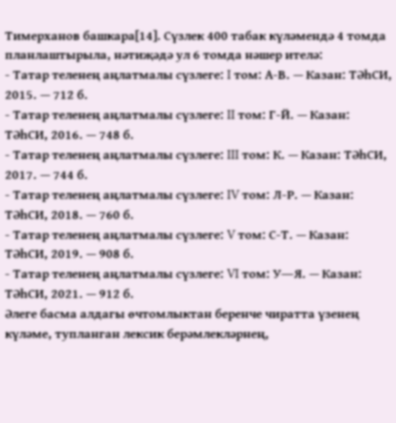Тимерханов башкара[14]. Сүзлек 400 табак күләмендә 4 томда планлаштырыла, нәтиҗәдә ул 6 томда нәшер ителә:
- Татар теленең аңлатмалы сүзлеге: I том: А-В. — Казан: ТӘһСИ, 2015. — 712 б.
- Татар теленең аңлатмалы сүзлеге: II том: Г-Й. — Казан: ТӘһСИ, 2016. — 748 б.
- Татар теленең аңлатмалы сүзлеге: III том: К. — Казан: ТӘһСИ, 2017. — 744 б.
- Татар теленең аңлатмалы сүзлеге: IV том: Л-Р. — Казан: ТӘһСИ, 2018. — 760 б.
- Татар теленең аңлатмалы сүзлеге: V том: С-Т. — Казан: ТӘһСИ, 2019. — 908 б.
- Татар теленең аңлатмалы сүзлеге: VI том: У―Я. — Казан: ТӘһСИ, 2021. — 912 б.
Әлеге басма алдагы өчтомлыктан беренче чиратта үзенең күләме, тупланган лексик берәмлекләрнең,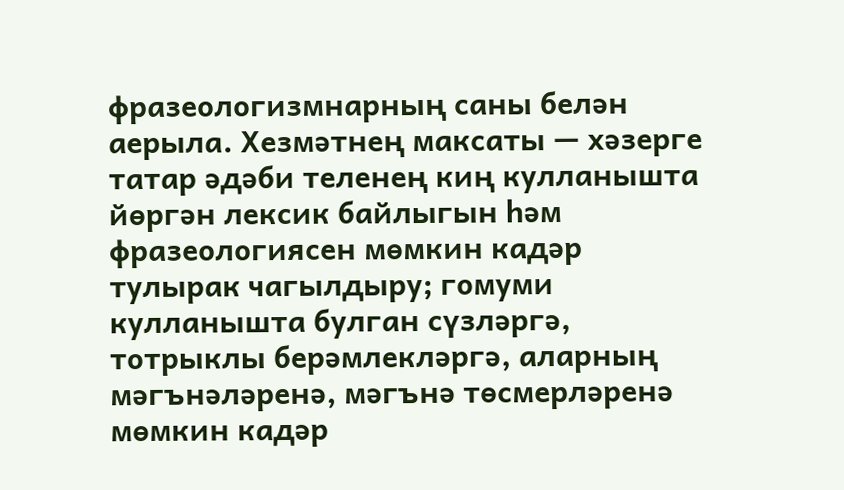фразеологизмнарның саны белән аерыла. Хезмәтнең максаты — хәзерге татар әдәби теленең киң кулланышта йөргән лексик байлыгын һәм фразеологиясен мөмкин кадәр тулырак чагылдыру; гомуми кулланышта булган сүзләргә, тотрыклы берәмлекләргә, аларның мәгънәләренә, мәгънә төсмерләренә мөмкин кадәр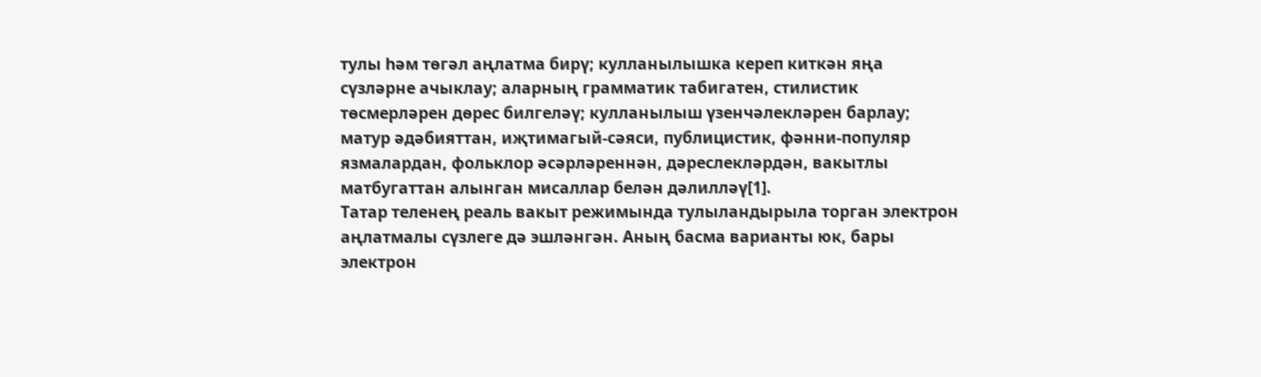тулы һәм төгәл аңлатма бирү; кулланылышка кереп киткән яңа сүзләрне ачыклау; аларның грамматик табигатен, стилистик төсмерләрен дөрес билгеләү; кулланылыш үзенчәлекләрен барлау; матур әдәбияттан, иҗтимагый-сәяси, публицистик, фәнни-популяр язмалардан, фольклор әсәрләреннән, дәреслекләрдән, вакытлы матбугаттан алынган мисаллар белән дәлилләү[1].
Татар теленең реаль вакыт режимында тулыландырыла торган электрон аңлатмалы сүзлеге дә эшләнгән. Аның басма варианты юк, бары электрон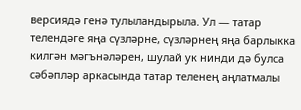версиядә генә тулыландырыла. Ул — татар телендәге яңа сүзләрне, сүзләрнең яңа барлыкка килгән мәгънәләрен, шулай ук нинди дә булса сәбәпләр аркасында татар теленең аңлатмалы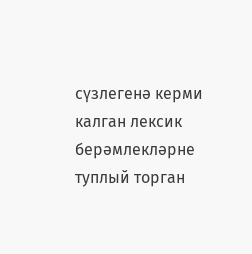сүзлегенә керми калган лексик берәмлекләрне туплый торган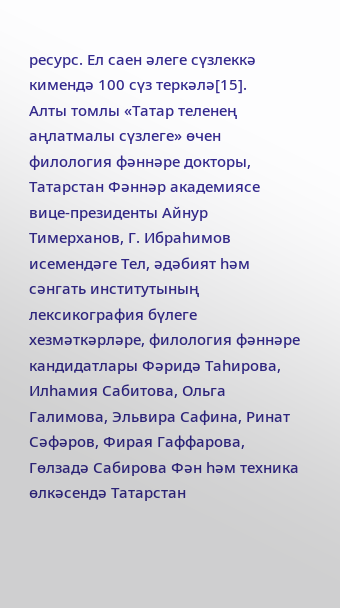ресурс. Ел саен әлеге сүзлеккә кимендә 100 сүз теркәлә[15].
Алты томлы «Татар теленең аңлатмалы сүзлеге» өчен филология фәннәре докторы, Татарстан Фәннәр академиясе вице-президенты Айнур Тимерханов, Г. Ибраһимов исемендәге Тел, әдәбият һәм сәнгать институтының лексикография бүлеге хезмәткәрләре, филология фәннәре кандидатлары Фәридә Таһирова, Илһамия Сабитова, Ольга Галимова, Эльвира Сафина, Ринат Сәфәров, Фирая Гаффарова, Гөлзадә Сабирова Фән һәм техника өлкәсендә Татарстан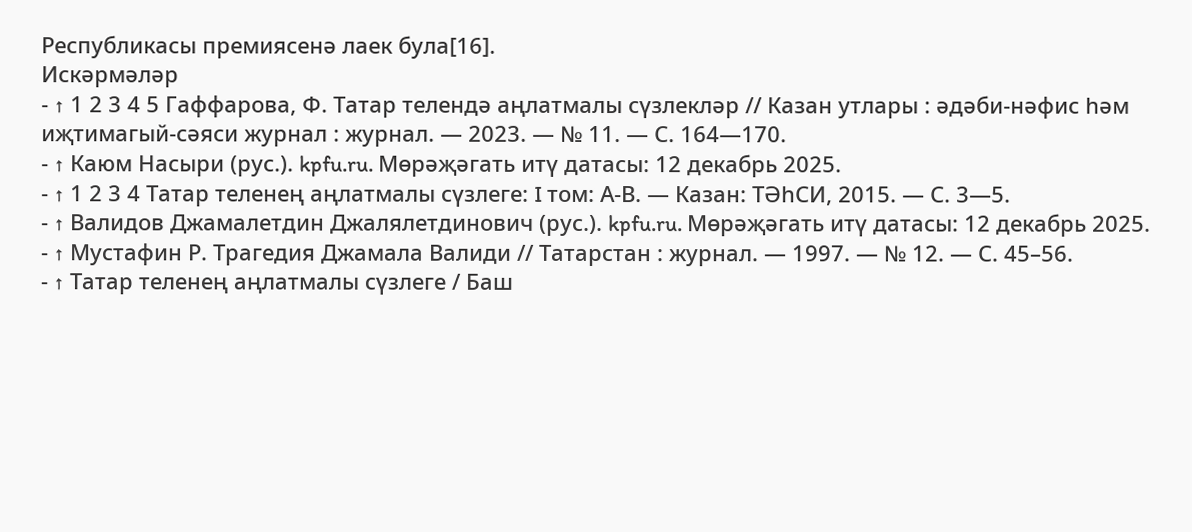Республикасы премиясенә лаек була[16].
Искәрмәләр
- ↑ 1 2 3 4 5 Гаффарова, Ф. Татар телендә аңлатмалы сүзлекләр // Казан утлары : әдәби-нәфис hәм иҗтимагый-сәяси журнал : журнал. — 2023. — № 11. — С. 164—170.
- ↑ Каюм Насыри (рус.). kpfu.ru. Мөрәҗәгать итү датасы: 12 декабрь 2025.
- ↑ 1 2 3 4 Татар теленең аңлатмалы сүзлеге: I том: А-В. — Казан: ТӘһСИ, 2015. — С. 3—5.
- ↑ Валидов Джамалетдин Джалялетдинович (рус.). kpfu.ru. Мөрәҗәгать итү датасы: 12 декабрь 2025.
- ↑ Мустафин Р. Трагедия Джамала Валиди // Татарстан : журнал. — 1997. — № 12. — С. 45–56.
- ↑ Татар теленең аңлатмалы сүзлеге / Баш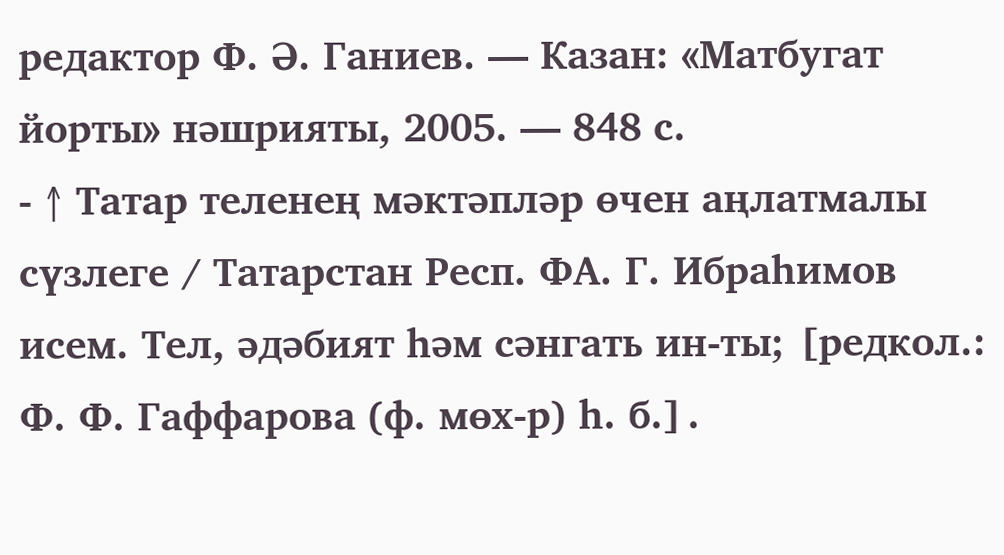редактор Ф. Ә. Ганиев. — Казан: «Матбугат йорты» нәшрияты, 2005. — 848 с.
- ↑ Татар теленең мәктәпләр өчен аңлатмалы сүзлеге / Татарстан Респ. ФА. Г. Ибраһимов исем. Тел, әдәбият һәм сәнгать ин-ты; [редкол.: Ф. Ф. Гаффарова (ф. мөх-р) һ. б.].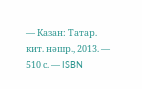— Казан: Татар. кит. нәшр., 2013. — 510 с. — ISBN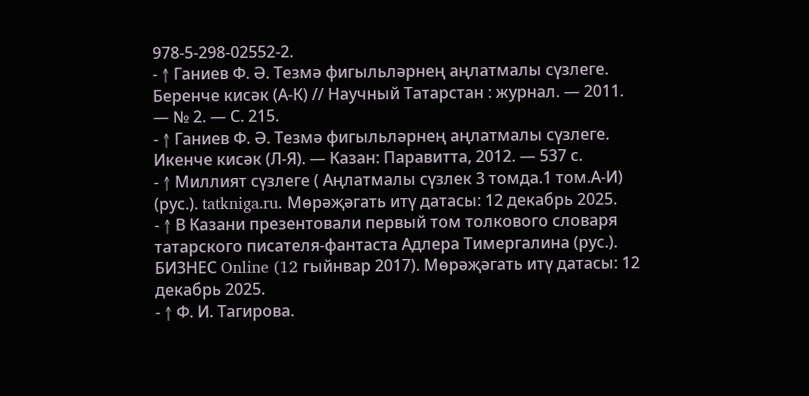978-5-298-02552-2.
- ↑ Ганиев Ф. Ә. Тезмә фигыльләрнең аңлатмалы сүзлеге. Беренче кисәк (А-К) // Научный Татарстан : журнал. — 2011. — № 2. — С. 215.
- ↑ Ганиев Ф. Ә. Тезмә фигыльләрнең аңлатмалы сүзлеге. Икенче кисәк (Л-Я). — Казан: Паравитта, 2012. — 537 с.
- ↑ Миллият сүзлеге ( Аңлатмалы сүзлек 3 томда.1 том.А-И) (рус.). tatkniga.ru. Мөрәҗәгать итү датасы: 12 декабрь 2025.
- ↑ В Казани презентовали первый том толкового словаря татарского писателя-фантаста Адлера Тимергалина (рус.). БИЗНЕС Online (12 гыйнвар 2017). Мөрәҗәгать итү датасы: 12 декабрь 2025.
- ↑ Ф. И. Тагирова.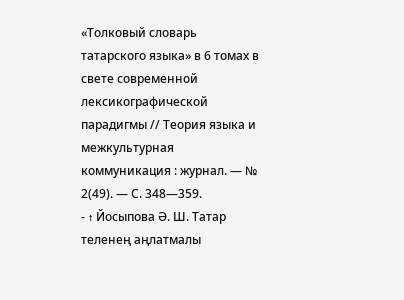«Толковый словарь татарского языка» в 6 томах в свете современной лексикографической парадигмы // Теория языка и межкультурная коммуникация : журнал. — № 2(49). — С. 348—359.
- ↑ Йосыпова Ә. Ш. Татар теленең аңлатмалы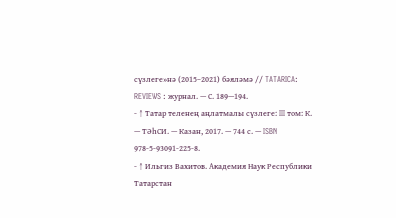сүзлеге»нә (2015–2021) бәяләмә // TATARICA: REVIEWS : журнал. — С. 189—194.
- ↑ Татар теленең аңлатмалы сүзлеге: III том: К. — ТӘһСИ. — Казан, 2017. — 744 с. — ISBN 978-5-93091-225-8.
- ↑ Ильгиз Вахитов. Академия Наук Республики Татарстан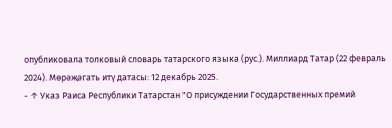опубликовала толковый словарь татарского языка (рус.). Миллиард Татар (22 февраль 2024). Мөрәҗәгать итү датасы: 12 декабрь 2025.
- ↑ Указ Раиса Республики Татарстан "О присуждении Государственных премий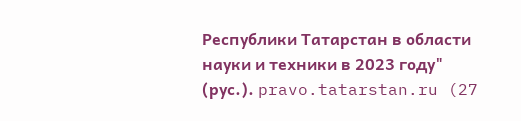Республики Татарстан в области науки и техники в 2023 году" (рус.). pravo.tatarstan.ru (27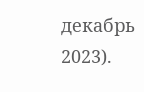декабрь 2023).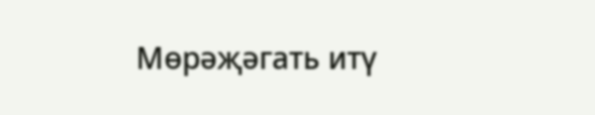Мөрәҗәгать итү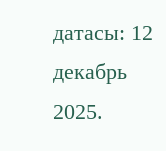датасы: 12 декабрь 2025.